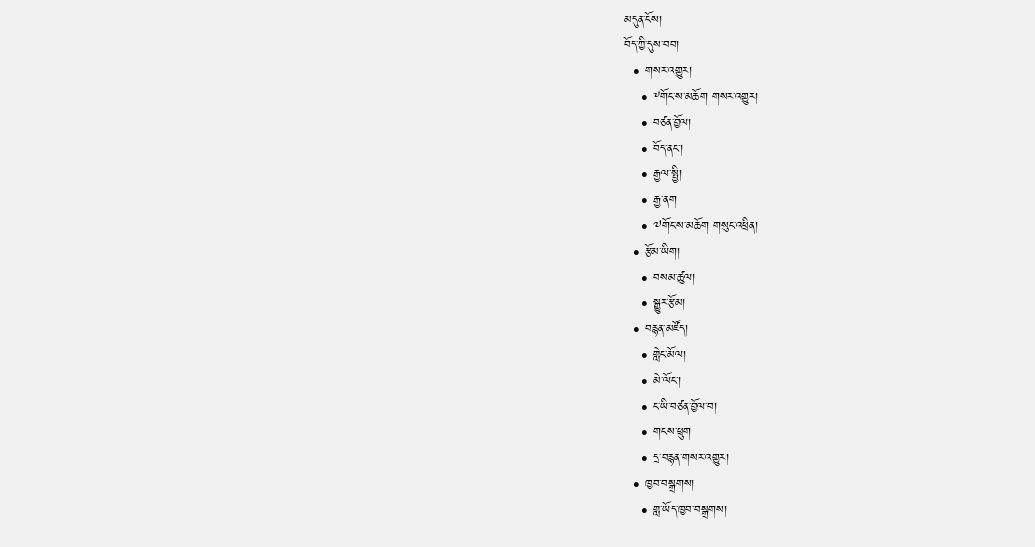མདུན་ངོས།
བོད་ཀྱི་དུས་བབ།
  • གསར་འགྱུར།
    • ༸གོང་ས་མཆོག གསར་འགྱུར།
    • བཙན་བྱོལ།
    • བོད་ནང་།
    • རྒྱལ་སྤྱི།
    • རྒྱ་ནག
    • ༧གོང་ས་མཆོག གསུང་འཕྲིན།
  • རྩོམ་ཡིག།
    • བསམ་ཚུལ།
    • སྒྱུར་རྩོམ།
  • བརྙན་མཛོད།
    • གླེང་མོལ།
    • མེ་ལོང་།
    • ང་ཡི་བཙན་བྱོལ་བ།
    • གངས་ཕྲུག
    • དྲ་བརྙན་གསར་འགྱུར།
  • ཁྱབ་བསྒྲགས།
    • གླ་ཡོད་ཁྱབ་བསྒྲགས།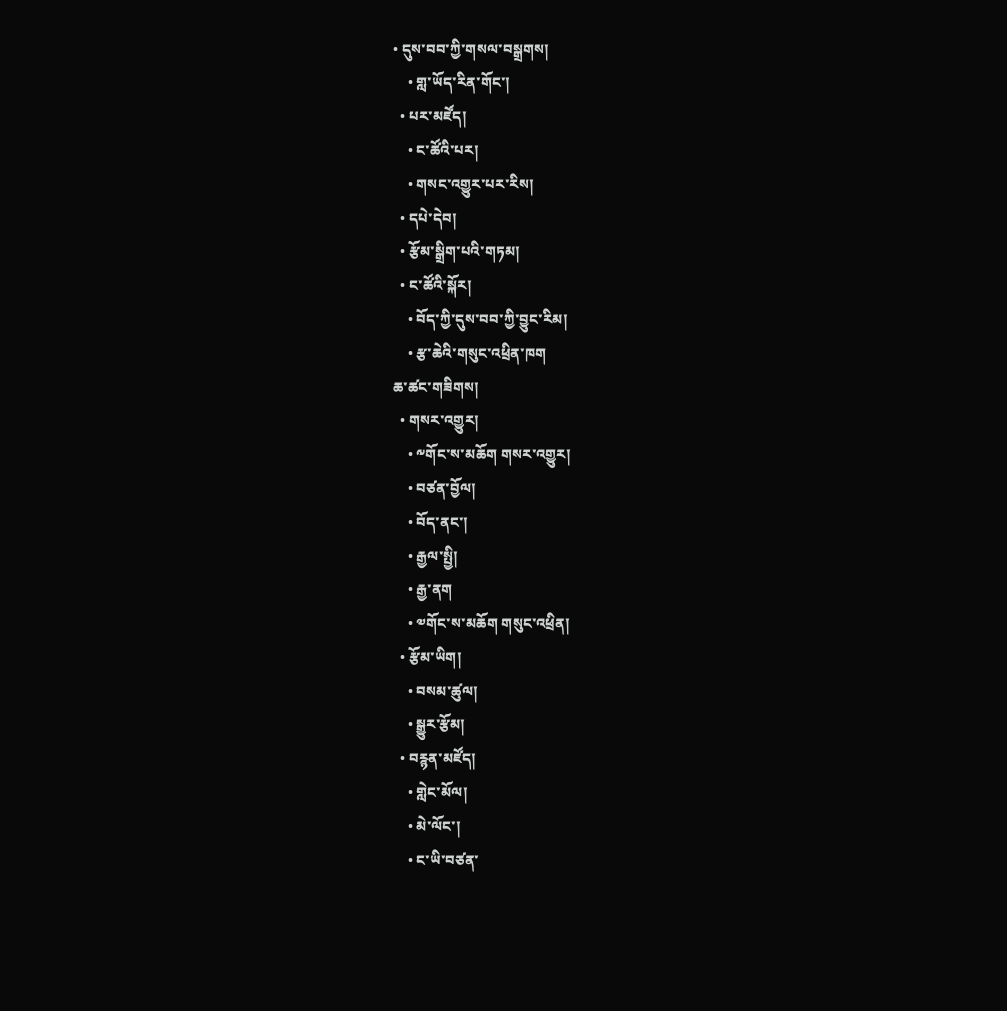• དུས་བབ་ཀྱི་གསལ་བསྒྲགས།
    • གླ་ཡོད་རིན་གོང་།
  • པར་མཛོད།
    • ང་ཚོའི་པར།
    • གསང་འགྱུར་པར་རིས།
  • དཔེ་དེབ།
  • རྩོམ་སྒྲིག་པའི་གཏམ།
  • ང་ཚོའི་སྐོར།
    • བོད་ཀྱི་དུས་བབ་ཀྱི་བྱུང་རིམ།
    • རྩ་ཆེའི་གསུང་འཕྲིན་ཁག
ཆ་ཚང་གཟིགས།
  • གསར་འགྱུར།
    • ༸གོང་ས་མཆོག གསར་འགྱུར།
    • བཙན་བྱོལ།
    • བོད་ནང་།
    • རྒྱལ་སྤྱི།
    • རྒྱ་ནག
    • ༧གོང་ས་མཆོག གསུང་འཕྲིན།
  • རྩོམ་ཡིག།
    • བསམ་ཚུལ།
    • སྒྱུར་རྩོམ།
  • བརྙན་མཛོད།
    • གླེང་མོལ།
    • མེ་ལོང་།
    • ང་ཡི་བཙན་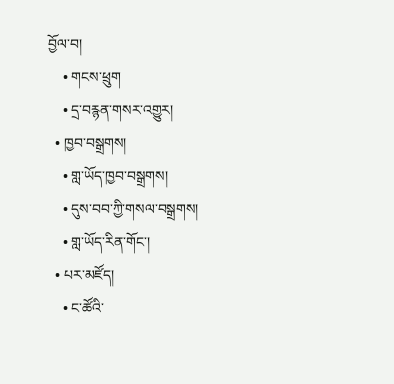བྱོལ་བ།
    • གངས་ཕྲུག
    • དྲ་བརྙན་གསར་འགྱུར།
  • ཁྱབ་བསྒྲགས།
    • གླ་ཡོད་ཁྱབ་བསྒྲགས།
    • དུས་བབ་ཀྱི་གསལ་བསྒྲགས།
    • གླ་ཡོད་རིན་གོང་།
  • པར་མཛོད།
    • ང་ཚོའི་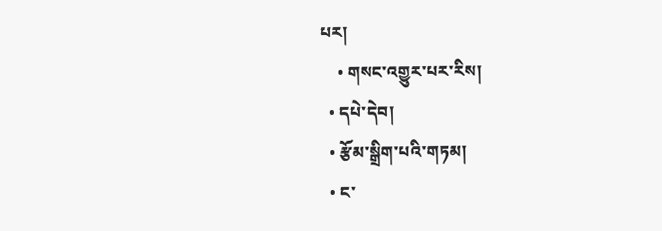པར།
    • གསང་འགྱུར་པར་རིས།
  • དཔེ་དེབ།
  • རྩོམ་སྒྲིག་པའི་གཏམ།
  • ང་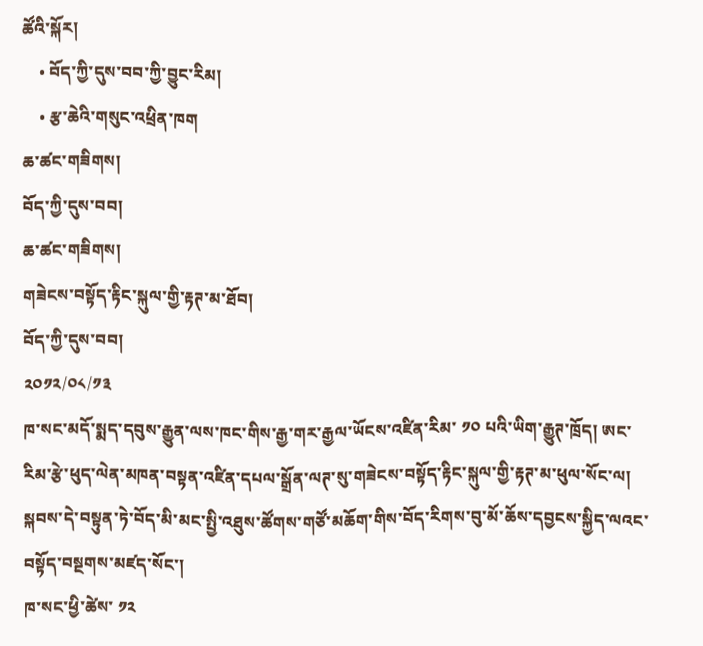ཚོའི་སྐོར།
    • བོད་ཀྱི་དུས་བབ་ཀྱི་བྱུང་རིམ།
    • རྩ་ཆེའི་གསུང་འཕྲིན་ཁག
ཆ་ཚང་གཟིགས།
བོད་ཀྱི་དུས་བབ།
ཆ་ཚང་གཟིགས།
གཟེངས་བསྟོད་རྟིང་སྐུལ་གྱི་རྟཊ་མ་ཐོབ།
བོད་ཀྱི་དུས་བབ།
༢༠༡༢/༠༨/༡༣
ཁ་སང་མདོ་སྨད་དབུས་རྒྱུན་ལས་ཁང་གིས་རྒྱ་གར་རྒྱལ་ཡོངས་འཛིན་རིམ་ ༡༠ པའི་ཡིག་རྒྱུཊ་ཁྲོད། ཨང་རིམ་རྩེ་ཕུད་ལེན་མཁན་བསྟན་འཛིན་དཔལ་སྒྲོན་ལཊ་སུ་གཟེངས་བསྟོད་རྟིང་སྐུལ་གྱི་རྟཊ་མ་ཕུལ་སོང་ལ། སྐབས་དེ་བསྟུན་ཏེ་བོད་མི་མང་སྤྱི་འཐུས་ཚོགས་གཙོ་མཆོག་གིས་བོད་རིགས་བུ་མོ་ཆོས་དབྱངས་སྐྱིད་ལའང་བསྟོད་བསྔགས་མཛད་སོང་།
ཁ་སང་ཕྱི་ཚེས་ ༡༢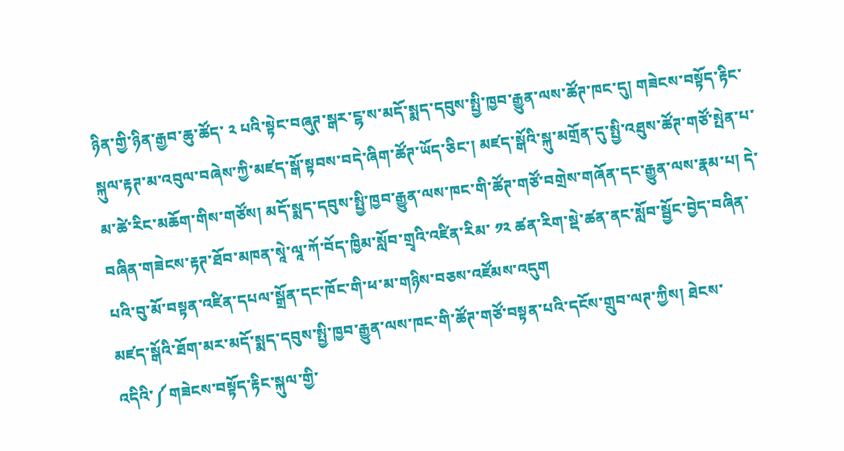ཉིན་གྱི་ཉིན་རྒྱབ་ཆུ་ཚོད་ ༢ པའི་སྟེང་བཞུཊ་སྒར་ངྷ་ས་མདོ་སྨད་དབུས་སྤྱི་ཁྱབ་རྒྱུན་ལས་ཚོཊ་ཁང་དུ། གཟེངས་བསྟོད་རྟིང་སྐུལ་རྟཊ་མ་འབུལ་བཞེས་ཀྱི་མཛད་སྒོ་སྟབས་བདེ་ཞིག་ཚོཊ་ཡོད་ཅིང་། མཛད་སྒོའི་སྐུ་མགྲོན་དུ་སྤྱི་འཐུས་ཚོཊ་གཙོ་སྤེན་པ་མ་ཚེ་རིང་མཆོག་གིས་གཙོས། མདོ་སྨད་དབུས་སྤྱི་ཁྱབ་རྒྱུན་ལས་ཁང་གི་ཚོཊ་གཙོ་བགྲེས་གཞོན་དང་རྒྱུན་ལས་རྣམ་པ། དེ་བཞིན་གཟེངས་རྟཊ་ཐོབ་མཁན་སཱེ་ལཱ་ཀོ་བོད་ཁྱིམ་སློབ་གྲྭའི་འཛིན་རིམ་ ༡༢ ཚན་རིག་སྡེ་ཚན་ནང་སློབ་སྦྱོང་བྱེད་བཞིན་པའི་བུ་མོ་བསྟན་འཛིན་དཔལ་སྒྲོན་དང་ཁོང་གི་ཕ་མ་གཉིས་བཅས་འཛོམས་འདུག
མཛད་སྒོའི་ཐོག་མར་མདོ་སྨད་དབུས་སྤྱི་ཁྱབ་རྒྱུན་ལས་ཁང་གི་ཚོཊ་གཙོ་བསྟན་པའི་དངོས་གྲུབ་ལཊ་ཀྱིས། ཐེངས་འདིའི་༼གཟེངས་བསྟོད་རྟིང་སྐུལ་གྱི་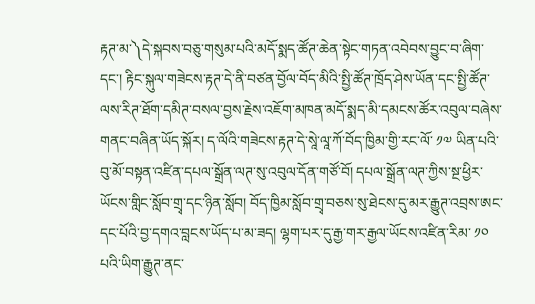རྟཊ་མ་༽དེ་སྐབས་བཅུ་གསུམ་པའི་མདོ་སྨད་ཚོཊ་ཆེན་སྟེང་གཏན་འབེབས་བྱུང་བ་ཞིག་དང་། རྟིང་སྐུལ་གཟེངས་རྟཊ་དེ་ནི་བཙན་བྱོལ་བོད་མིའི་སྤྱི་ཚོཊ་ཁྲོད་ཤེས་ཡོན་དང་སྤྱི་ཚོཊ་ལས་རིཊ་ཐོག་དམིཊ་བསལ་བྱས་རྗེས་འཇོག་མཁན་མདོ་སྨད་མི་དམངས་ཚོར་འབུལ་བཞེས་གནང་བཞིན་ཡོད་སྐོར། ད་ལོའི་གཟེངས་རྟཊ་དེ་སཱེ་ལཱ་ཀོ་བོད་ཁྱིམ་གྱི་རང་ལོ་ ༡༧ ཡིན་པའི་བུ་མོ་བསྟན་འཛིན་དཔལ་སྒྲོན་ལཊ་སུ་འབུལ་དོན་གཙོ་བོ། དཔལ་སྒྲོན་ལཊ་ཀྱིས་སྔ་ཕྱིར་ཡོངས་གླིང་སློབ་གྲྭ་དང་ཉིན་སློབ། བོད་ཁྱིམ་སློབ་གྲྭ་བཅས་སུ་ཐེངས་དུ་མར་རྒྱུཊ་འབྲས་ཨང་དང་པོའི་བྱ་དགའ་བླངས་ཡོད་པ་མ་ཟད། ལྷག་པར་དུ་རྒྱ་གར་རྒྱལ་ཡོངས་འཛིན་རིམ་ ༡༠ པའི་ཡིག་རྒྱུཊ་ནང་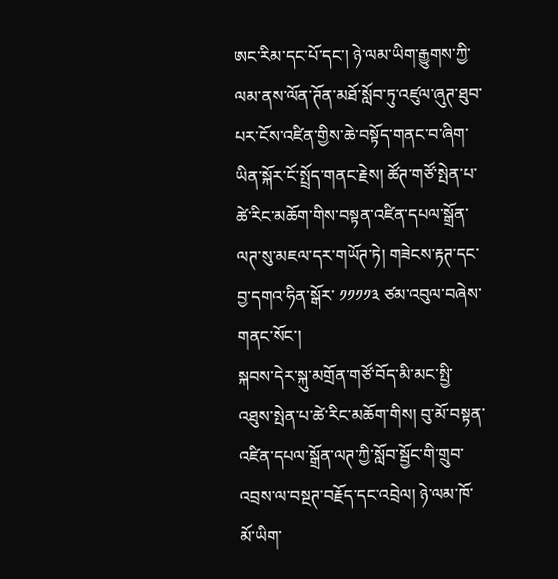ཨང་རིམ་དང་པོ་དང་། ཉེ་ལམ་ཡིག་རྒྱུགས་ཀྱི་ལམ་ནས་ལོན་ཊོན་མཐོ་སློབ་ཏུ་འཛུལ་ཞུཊ་ཐུབ་པར་ངོས་འཛིན་གྱིས་ཆེ་བསྟོད་གནང་བ་ཞིག་ཡིན་སྐོར་ངོ་སྤྲོད་གནང་རྗེས། ཚོཊ་གཙོ་སྤེན་པ་ཚེ་རིང་མཆོག་གིས་བསྟན་འཛིན་དཔལ་སྒྲོན་ལཊ་སུ་མཇལ་དར་གཡོཊ་ཏེ། གཟེངས་རྟཊ་དང་བྱ་དགའ་ཧིན་སྒོར་ ༡༡༡༡༣ ཙམ་འབུལ་བཞེས་གནང་སོང་།
སྐབས་དེར་སྐུ་མགྲོན་གཙོ་བོད་མི་མང་སྤྱི་འཐུས་སྤེན་པ་ཚེ་རིང་མཆོག་གིས། བུ་མོ་བསྟན་འཛིན་དཔལ་སྒྲོན་ལཊ་ཀྱི་སློབ་སྦྱོང་གི་གྲུབ་འབྲས་ལ་བསྔཊ་བརྗོད་དང་འབྲེལ། ཉེ་ལམ་ཁོ་མོ་ཡིག་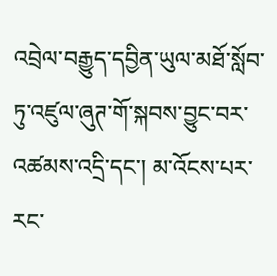འབྲེལ་བརྒྱུད་དབྱིན་ཡུལ་མཐོ་སློབ་ཏུ་འཛུལ་ཞུཊ་གོ་སྐབས་བྱུང་བར་འཚམས་འདྲི་དང་། མ་འོངས་པར་རང་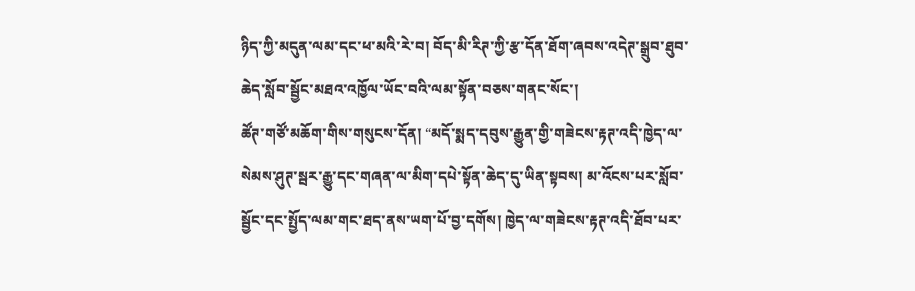ཉིད་ཀྱི་མདུན་ལམ་དང་ཕ་མའི་རེ་བ། བོད་མི་རིཊ་ཀྱི་རྩ་དོན་ཐོག་ཞབས་འདེཊ་སྒྲུབ་ཐུབ་ཆེད་སློབ་སྦྱོང་མཐའ་འཁྱོལ་ཡོང་བའི་ལམ་སྟོན་བཅས་གནང་སོང་།
ཚོཊ་གཙོ་མཆོག་གིས་གསུངས་དོན། “མདོ་སྨད་དབུས་རྒྱུན་གྱི་གཟེངས་རྟཊ་འདི་ཁྱེད་ལ་སེམས་ཤུཊ་སྦར་རྒྱུ་དང་གཞན་ལ་མིག་དཔེ་སྟོན་ཆེད་དུ་ཡིན་སྟབས། མ་འོངས་པར་སློབ་སྦྱོང་དང་སྤྱོད་ལམ་གང་ཐད་ནས་ཡག་པོ་བྱ་དགོས། ཁྱེད་ལ་གཟེངས་རྟཊ་འདི་ཐོབ་པར་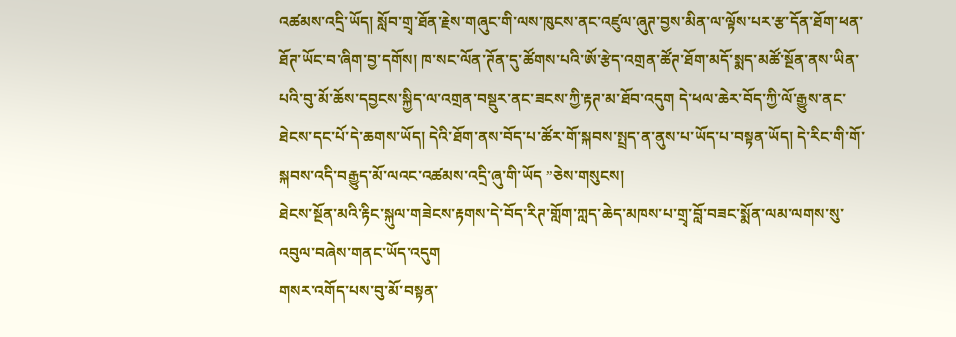འཚམས་འདྲི་ཡོད། སློབ་གྲྭ་ཐོན་རྗེས་གཞུང་གི་ལས་ཁུངས་ནང་འཛུལ་ཞུཊ་བྱས་མིན་ལ་ལྟོས་པར་རྩ་དོན་ཐོག་ཕན་ཐོཊ་ཡོང་བ་ཞིག་བྱ་དགོས། ཁ་སང་ལོན་ཊོན་དུ་ཚོགས་པའི་ཨོ་རྩེད་འགྲན་ཚོཊ་ཐོག་མདོ་སྨད་མཚོ་སྔོན་ནས་ཡིན་པའི་བུ་མོ་ཆོས་དབྱངས་སྐྱིད་ལ་འགྲན་བསྡུར་ནང་ཟངས་ཀྱི་རྟཊ་མ་ཐོབ་འདུག དེ་ཕལ་ཆེར་བོད་ཀྱི་ལོ་རྒྱུས་ནང་ཐེངས་དང་པོ་དེ་ཆགས་ཡོད། དེའི་ཐོག་ནས་བོད་པ་ཚོར་གོ་སྐབས་སྤྲད་ན་ནུས་པ་ཡོད་པ་བསྟན་ཡོད། དེ་རིང་གི་གོ་སྐབས་འདི་བརྒྱུད་མོ་ལའང་འཚམས་འདྲི་ཞུ་གི་ཡོད ”ཅེས་གསུངས།
ཐེངས་སྔོན་མའི་རྟིང་སྐུལ་གཟེངས་རྟགས་དེ་བོད་རིཊ་གློག་ཀླད་ཆེད་མཁས་པ་གྲྭ་བློ་བཟང་སྨོན་ལམ་ལགས་སུ་འབུལ་བཞེས་གནང་ཡོད་འདུག
གསར་འགོད་པས་བུ་མོ་བསྟན་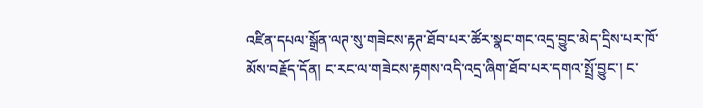འཛིན་དཔལ་སྒྲོན་ལཊ་སུ་གཟེངས་རྟཊ་ཐོབ་པར་ཚོར་སྣང་གང་འདྲ་བྱུང་མེད་དྲིས་པར་ཁོ་མོས་བརྗོད་དོན། ང་རང་ལ་གཟེངས་རྟགས་འདི་འདྲ་ཞིག་ཐོབ་པར་དགའ་སྤྲོ་བྱུང་། ང་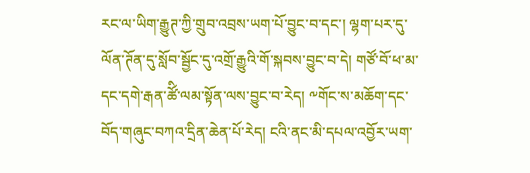རང་ལ་ཡིག་རྒྱུཊ་ཀྱི་གྲུབ་འབྲས་ཡག་པོ་བྱུང་བ་དང་། ལྷག་པར་དུ་ལོན་ཊོན་དུ་སློབ་སྦྱོང་དུ་འགྲོ་རྒྱུའི་གོ་སྐབས་བྱུང་བ་དེ། གཙོ་བོ་ཕ་མ་དང་དགེ་རྒན་ཚོི་ལམ་སྟོན་ལས་བྱུང་བ་རེད། ༸གོང་ས་མཆོག་དང་བོད་གཞུང་བཀའ་དྲིན་ཆེན་པོ་རེད། ངའི་ནང་མི་དཔལ་འབྱོར་ཡག་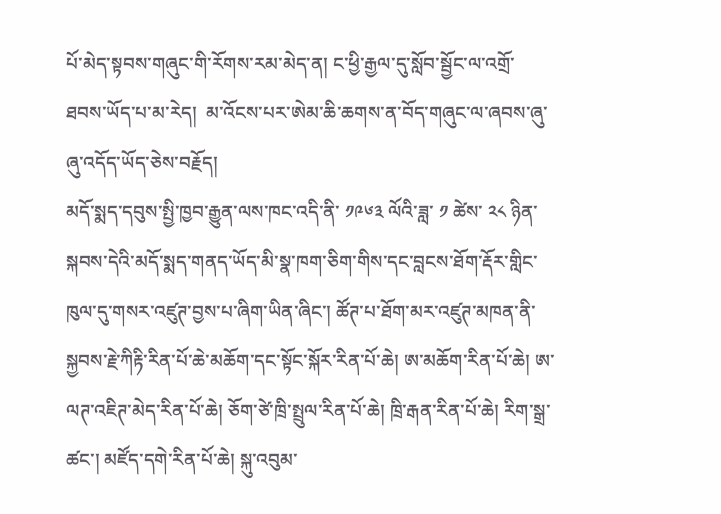པོ་མེད་སྟབས་གཞུང་གི་རོགས་རམ་མེད་ན། ང་ཕྱི་རྒྱལ་དུ་སློབ་སྦྱོང་ལ་འགྲོ་ཐབས་ཡོད་པ་མ་རེད།  མ་འོངས་པར་ཨེམ་ཆི་ཆགས་ན་བོད་གཞུང་ལ་ཞབས་ཞུ་ཞུ་འདོད་ཡོད་ཅེས་བརྗོད།
མདོ་སྨད་དབུས་སྤྱི་ཁྱབ་རྒྱུན་ལས་ཁང་འདི་ནི་ ༡༩༦༣ ལོའི་ཟླ་ ༡ ཚེས་ ༢༨ ཉིན་སྐབས་དེའི་མདོ་སྨད་གནད་ཡོད་མི་སྣ་ཁག་ཅིག་གིས་དང་བླངས་ཐོག་རྡོར་གླིང་ཁུལ་དུ་གསར་འཛུཊ་བྱས་པ་ཞིག་ཡིན་ཞིང་། ཚོཊ་པ་ཐོག་མར་འཛུཊ་མཁན་ནི་སྐྱབས་རྗེ་ཀིརྟི་རིན་པོ་ཆེ་མཆོག་དང་སྟོང་སྐོར་རིན་པོ་ཆེ། ཨ་མཆོག་རིན་པོ་ཆེ། ཨ་ལཊ་འཇིཊ་མེད་རིན་པོ་ཆེ། ཅོག་ཙེ་ཁྲི་སྤྲུལ་རིན་པོ་ཆེ། ཁྲི་རྒན་རིན་པོ་ཆེ། རིག་སྒྲ་ཚང་། མཛོད་དགེ་རིན་པོ་ཆེ། སྐུ་འབུམ་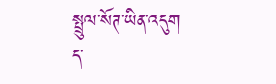སྤྲུལ་སོཊ་ཡིན་འདུག ད་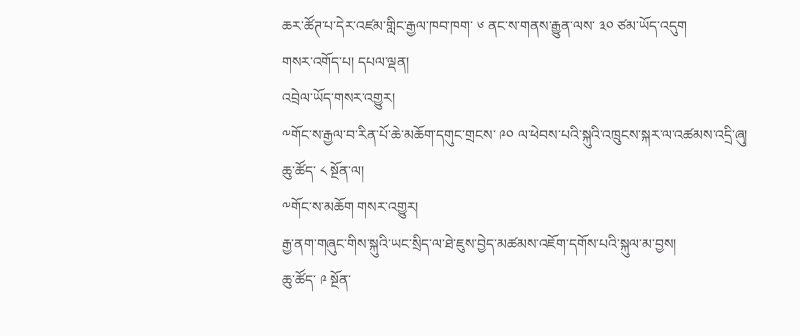ཆར་ཚོཊ་པ་དེར་འཛམ་གླིང་རྒྱལ་ཁབ་ཁག་ ༦ ནང་ས་གནས་རྒྱུན་ལས་ ༣༠ ཙམ་ཡོད་འདུག
གསར་འགོད་པ། དཔལ་ལྡན།
འབྲེལ་ཡོད་གསར་འགྱུར།
༸གོང་ས་རྒྱལ་བ་རིན་པོ་ཆེ་མཆོག་དགུང་གྲངས་ ༩༠ ལ་ཕེབས་པའི་སྐུའི་འཁྲུངས་སྐར་ལ་འཚམས་འདྲི་ཞུ།
ཆུ་ཚོད་ ༨ སྔོན་ལ།
༸གོང་ས་མཆོག གསར་འགྱུར།
རྒྱ་ནག་གཞུང་གིས་སྐུའི་ཡང་སྲིད་ལ་ཐེ་ཇུས་བྱེད་མཚམས་འཇོག་དགོས་པའི་སྐུལ་མ་བྱས།
ཆུ་ཚོད་ ༩ སྔོན་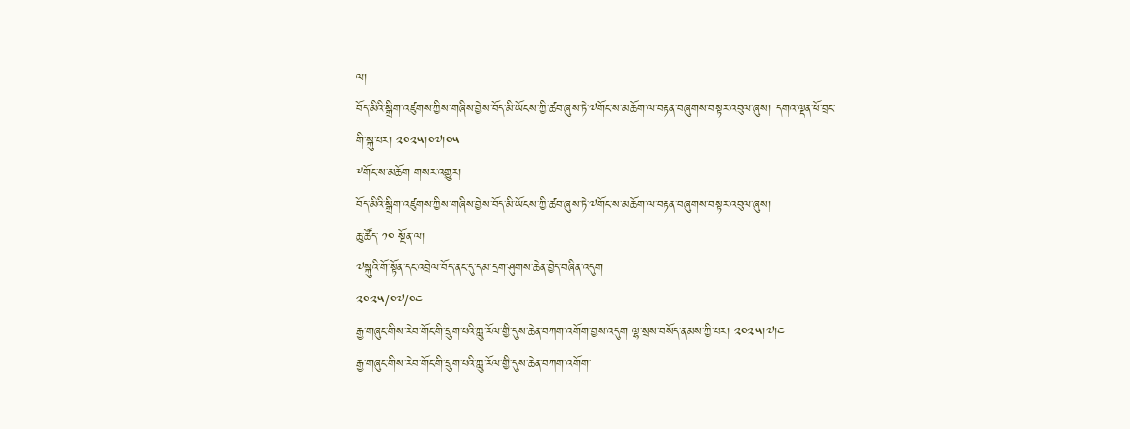ལ།
བོད་མིའི་སྒྲིག་འཛུགས་ཀྱིས་གཞིས་བྱེས་བོད་མི་ཡོངས་ཀྱི་ཚབ་ཞུས་ཏེ་༧གོང་ས་མཆོག་ལ་བརྟན་བཞུགས་བསྟར་འབུལ་ཞུས། དགའ་ལྡན་ཕོ་བྲང་གི་སྐུ་པར། ༢༠༢༥།༠༧།༠༥
༸གོང་ས་མཆོག གསར་འགྱུར།
བོད་མིའི་སྒྲིག་འཛུགས་ཀྱིས་གཞིས་བྱེས་བོད་མི་ཡོངས་ཀྱི་ཚབ་ཞུས་ཏེ་༧གོང་ས་མཆོག་ལ་བརྟན་བཞུགས་བསྟར་འབུལ་ཞུས།
ཆུ་ཚོད་ ༡༠ སྔོན་ལ།
༧སྐུའི་གོ་སྟོན་དང་འབྲེལ་བོད་ནང་དུ་དམ་དྲག་ཤུགས་ཆེན་བྱེད་བཞིན་འདུག
༢༠༢༥/༠༧/༠༤
རྒྱ་གཞུང་གིས་རེབ་གོང་གི་དྲུག་པའི་ཀླུ་རོལ་གྱི་དུས་ཆེན་བཀག་འགོག་བྱས་འདུག ལྷ་སྲས་བསོད་ནམས་ཀྱི་པར། ༢༠༢༥།༧།༤
རྒྱ་གཞུང་གིས་རེབ་གོང་གི་དྲུག་པའི་ཀླུ་རོལ་གྱི་དུས་ཆེན་བཀག་འགོག་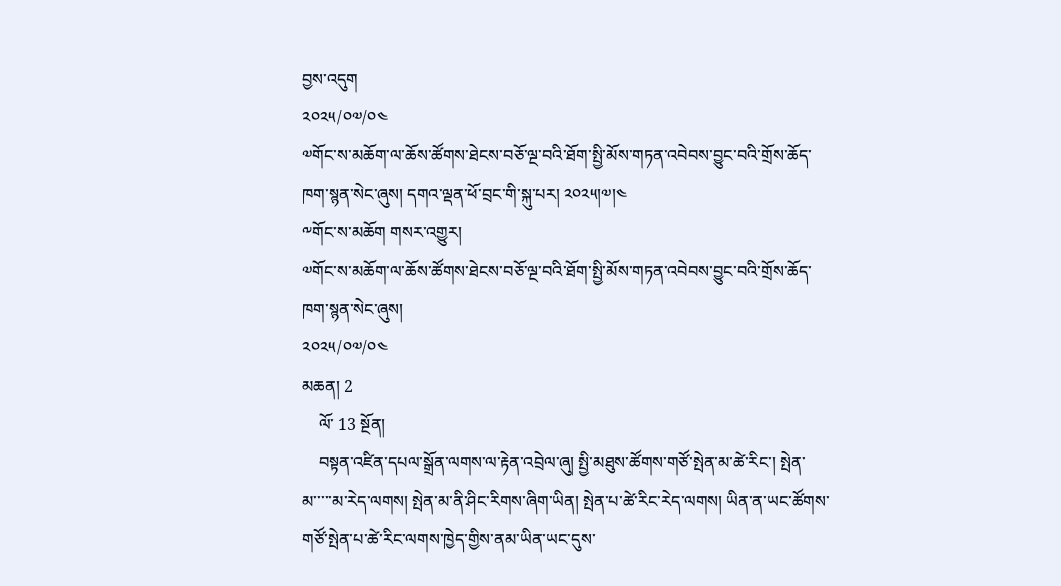བྱས་འདུག
༢༠༢༥/༠༧/༠༤
༧གོང་ས་མཆོག་ལ་ཆོས་ཚོགས་ཐེངས་བཅོ་ལྔ་བའི་ཐོག་སྤྱི་མོས་གཏན་འབེབས་བྱུང་བའི་གྲོས་ཆོད་ཁག་སྙན་སེང་ཞུས། དགའ་ལྡན་ཕོ་བྲང་གི་སྐུ་པར། ༢༠༢༥།༧།༤
༸གོང་ས་མཆོག གསར་འགྱུར།
༧གོང་ས་མཆོག་ལ་ཆོས་ཚོགས་ཐེངས་བཅོ་ལྔ་བའི་ཐོག་སྤྱི་མོས་གཏན་འབེབས་བྱུང་བའི་གྲོས་ཆོད་ཁག་སྙན་སེང་ཞུས།
༢༠༢༥/༠༧/༠༤
མཆན། 2
    ལོ་ 13 སྔོན།
    བསྟན་འཛིན་དཔལ་སྒྲོན་ལགས་ལ་རྟེན་འབྲེལ་ཞུ། སྤྱི་མཐུས་ཚོགས་གཙོ་སྤེན་མ་ཚེ་རིང་། སྤེན་མ་་་་་མ་རེད་ལགས། སྤེན་མ་ནི་ཤིང་རིགས་ཞིག་ཡིན། སྤེན་པ་ཚེ་རིང་རེད་ལགས། ཡིན་ན་ཡང་ཚོགས་གཙོ་སྤེན་པ་ཚེ་རིང་ལགས་ཁྱེད་གྱིས་ནམ་ཡིན་ཡང་དུས་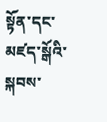སྟོན་དང་མཛད་སྒོའི་སྐབས་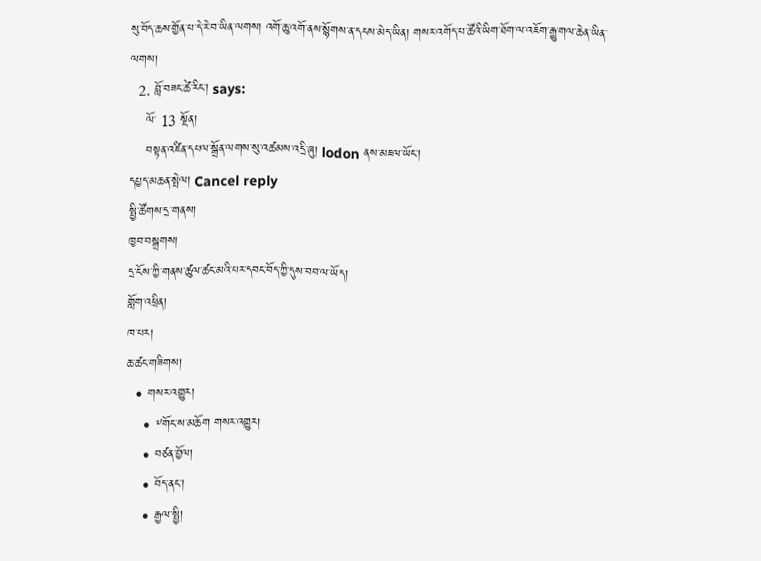སུ་བོད་ཆས་གྱོན་པ་དེ་རེ་བ་ཡིན་ལགས། འགོ་ཆུ་འགོ་ནས་སྙོགས་ན་དངས་མེད་ཡིན། གསར་འགོད་པ་ཚོའི་ཡིག་ཐོག་ལ་འཇོག་རྒྱུ་གལ་ཆེན་ཡིན་ལགས།
  2. བློ་བཟང་ཚེ་རིང་། says:
    ལོ་ 13 སྔོན།
    བསྟན་འཛིན་དཔལ་སྒྲོན་ལགས་སུ་འཚམས་འདྲི་ཞུ། lodon ནས་མཇལ་ཡོང་།
དཔྱད་མཆན་སྤེལ། Cancel reply
སྤྱི་ཚོགས་དྲ་གནས།
ཁྱབ་བསྒྲགས།
དྲ་ངོས་ཀྱི་གནས་ཚུལ་ཚང་མའི་པར་དབང་བོད་ཀྱི་དུས་བབ་ལ་ཡོད།
གློག་འཕྲིན།
ཁ་པར།
ཆ་ཚང་གཟིགས།
  • གསར་འགྱུར།
    • ༸གོང་ས་མཆོག གསར་འགྱུར།
    • བཙན་བྱོལ།
    • བོད་ནང་།
    • རྒྱལ་སྤྱི།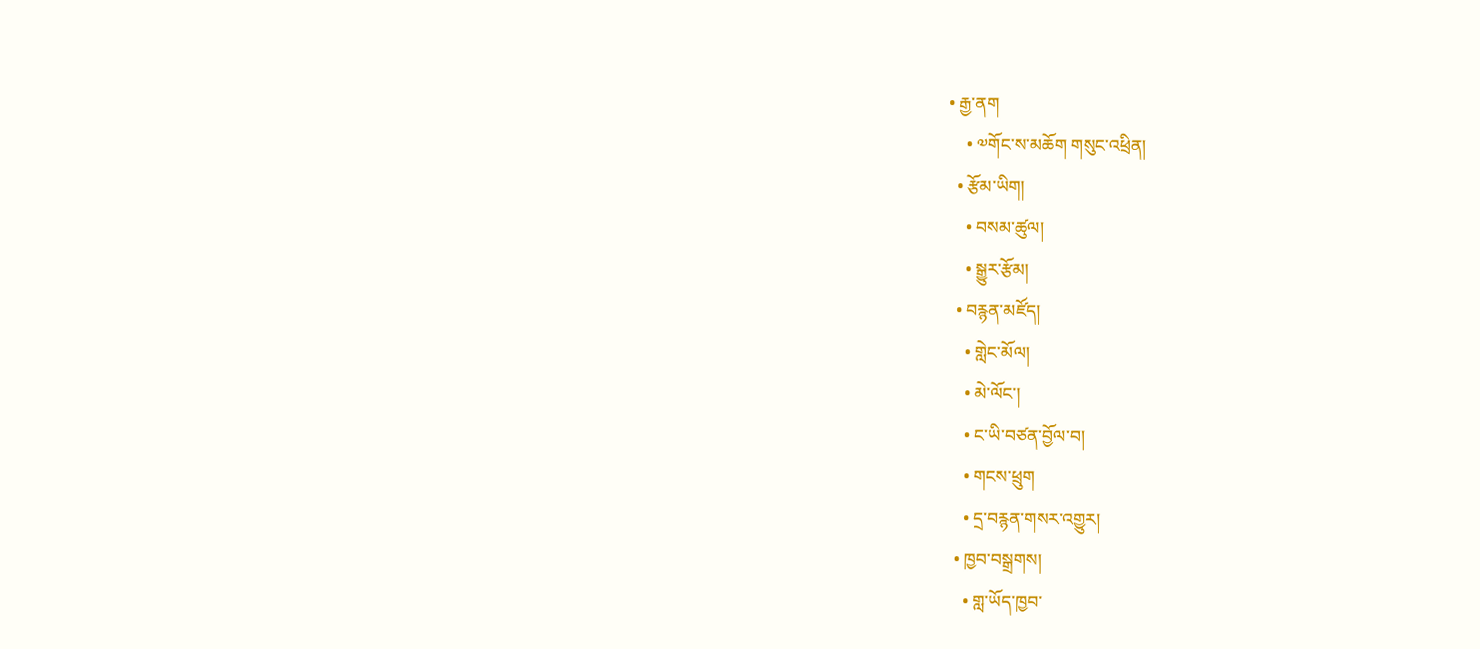• རྒྱ་ནག
    • ༧གོང་ས་མཆོག གསུང་འཕྲིན།
  • རྩོམ་ཡིག།
    • བསམ་ཚུལ།
    • སྒྱུར་རྩོམ།
  • བརྙན་མཛོད།
    • གླེང་མོལ།
    • མེ་ལོང་།
    • ང་ཡི་བཙན་བྱོལ་བ།
    • གངས་ཕྲུག
    • དྲ་བརྙན་གསར་འགྱུར།
  • ཁྱབ་བསྒྲགས།
    • གླ་ཡོད་ཁྱབ་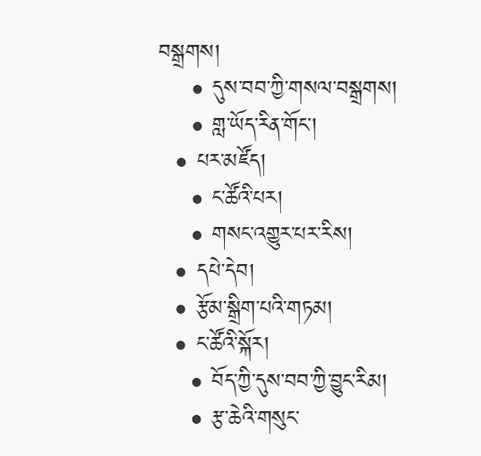བསྒྲགས།
    • དུས་བབ་ཀྱི་གསལ་བསྒྲགས།
    • གླ་ཡོད་རིན་གོང་།
  • པར་མཛོད།
    • ང་ཚོའི་པར།
    • གསང་འགྱུར་པར་རིས།
  • དཔེ་དེབ།
  • རྩོམ་སྒྲིག་པའི་གཏམ།
  • ང་ཚོའི་སྐོར།
    • བོད་ཀྱི་དུས་བབ་ཀྱི་བྱུང་རིམ།
    • རྩ་ཆེའི་གསུང་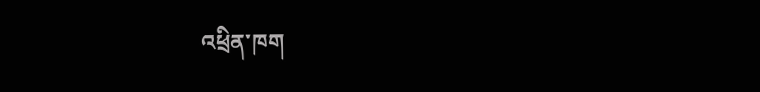འཕྲིན་ཁག